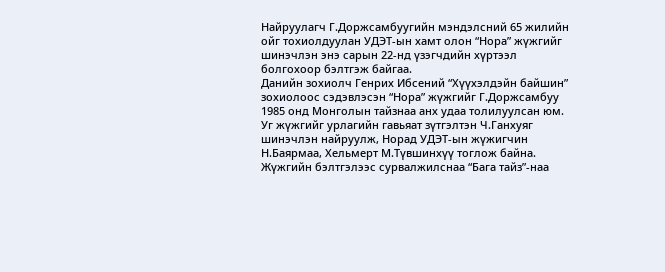Найруулагч Г.Доржсамбуугийн мэндэлсний 65 жилийн ойг тохиолдуулан УДЭТ-ын хамт олон “Нора” жүжгийг шинэчлэн энэ сарын 22-нд үзэгчдийн хүртээл болгохоор бэлтгэж байгаа.
Данийн зохиолч Генрих Ибсений “Хүүхэлдэйн байшин” зохиолоос сэдэвлэсэн “Нора” жүжгийг Г.Доржсамбуу 1985 онд Монголын тайзнаа анх удаа толилуулсан юм. Уг жүжгийг урлагийн гавьяат зүтгэлтэн Ч.Ганхуяг шинэчлэн найруулж, Норад УДЭТ-ын жүжигчин Н.Баярмаа, Хельмерт М.Түвшинхүү тоглож байна. Жүжгийн бэлтгэлээс сурвалжилснаа “Бага тайз”-наа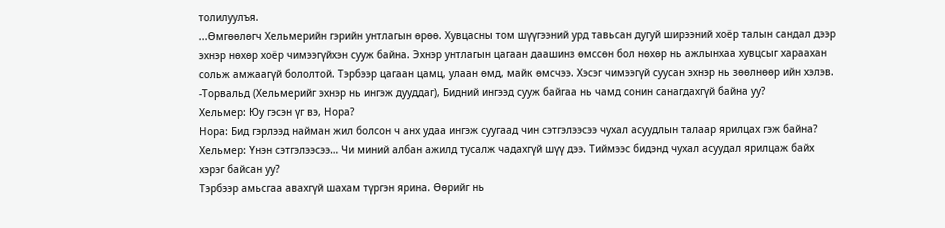толилуулъя.
...Өмгөөлөгч Хельмерийн гэрийн унтлагын өрөө. Хувцасны том шүүгээний урд тавьсан дугуй ширээний хоёр талын сандал дээр эхнэр нөхөр хоёр чимээгүйхэн сууж байна. Эхнэр унтлагын цагаан даашинз өмссөн бол нөхөр нь ажлынхаа хувцсыг хараахан сольж амжаагүй бололтой. Тэрбээр цагаан цамц, улаан өмд, майк өмсчээ. Хэсэг чимээгүй суусан эхнэр нь зөөлнөөр ийн хэлэв.
-Торвальд (Хельмерийг эхнэр нь ингэж дууддаг), Бидний ингээд сууж байгаа нь чамд сонин санагдахгүй байна уу?
Хельмер: Юу гэсэн үг вэ, Нора?
Нора: Бид гэрлээд найман жил болсон ч анх удаа ингэж суугаад чин сэтгэлээсээ чухал асуудлын талаар ярилцах гэж байна?
Хельмер: Үнэн сэтгэлээсээ… Чи миний албан ажилд тусалж чадахгүй шүү дээ. Тиймээс бидэнд чухал асуудал ярилцаж байх хэрэг байсан уу?
Тэрбээр амьсгаа авахгүй шахам түргэн ярина. Өөрийг нь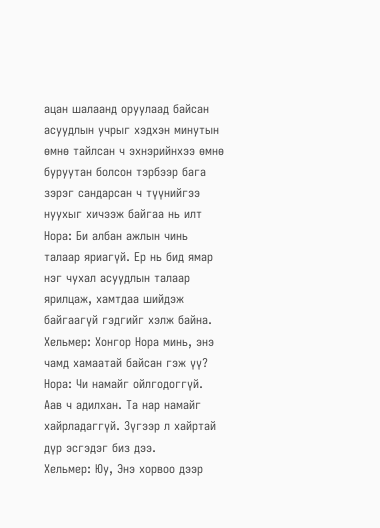ацан шалаанд оруулаад байсан асуудлын учрыг хэдхэн минутын өмнө тайлсан ч эхнэрийнхээ өмнө буруутан болсон тэрбээр бага зэрэг сандарсан ч түүнийгээ нуухыг хичээж байгаа нь илт
Нора: Би албан ажлын чинь талаар яриагүй. Ер нь бид ямар нэг чухал асуудлын талаар ярилцаж, хамтдаа шийдэж байгаагүй гэдгийг хэлж байна.
Хельмер: Хонгор Нора минь, энэ чамд хамаатай байсан гэж үү?
Нора: Чи намайг ойлгодоггүй. Аав ч адилхан. Та нар намайг хайрладаггүй. Зүгээр л хайртай дүр эсгэдэг биз дээ.
Хельмер: Юу, Энэ хорвоо дээр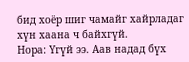бид хоёр шиг чамайг хайрладаг хүн хаана ч байхгүй.
Нора: Үгүй ээ. Аав надад бүх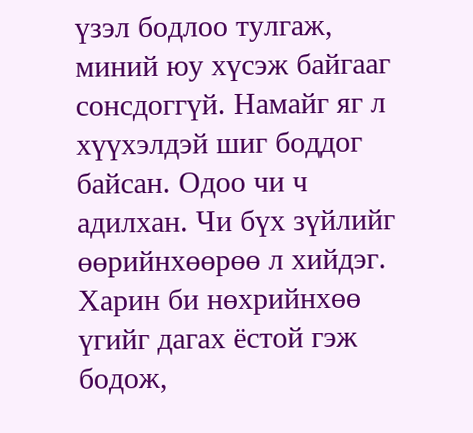үзэл бодлоо тулгаж, миний юу хүсэж байгааг сонсдоггүй. Намайг яг л хүүхэлдэй шиг боддог байсан. Одоо чи ч адилхан. Чи бүх зүйлийг өөрийнхөөрөө л хийдэг. Харин би нөхрийнхөө үгийг дагах ёстой гэж бодож,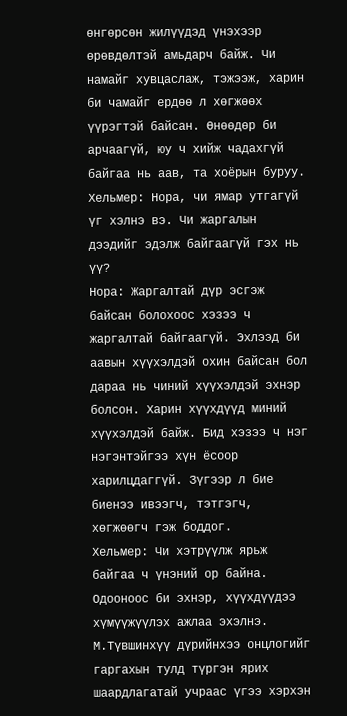өнгөрсөн жилүүдэд үнэхээр өрөвдөлтэй амьдарч байж. Чи намайг хувцаслаж, тэжээж, харин би чамайг ердөө л хөгжөөх үүрэгтэй байсан. Өнөөдөр би арчаагүй, юу ч хийж чадахгүй байгаа нь аав, та хоёрын буруу.
Хельмер: Нора, чи ямар утгагүй үг хэлнэ вэ. Чи жаргалын дээдийг эдэлж байгаагүй гэх нь үү?
Нора: Жаргалтай дүр эсгэж байсан болохоос хэзээ ч жаргалтай байгаагүй. Эхлээд би аавын хүүхэлдэй охин байсан бол дараа нь чиний хүүхэлдэй эхнэр болсон. Харин хүүхдүүд миний хүүхэлдэй байж. Бид хэзээ ч нэг нэгэнтэйгээ хүн ёсоор харилцдаггүй. Зүгээр л бие биенээ ивээгч, тэтгэгч, хөгжөөгч гэж боддог.
Хельмер: Чи хэтрүүлж ярьж байгаа ч үнэний ор байна. Одооноос би эхнэр, хүүхдүүдээ хүмүүжүүлэх ажлаа эхэлнэ.
М.Түвшинхүү дүрийнхээ онцлогийг гаргахын тулд түргэн ярих шаардлагатай учраас үгээ хэрхэн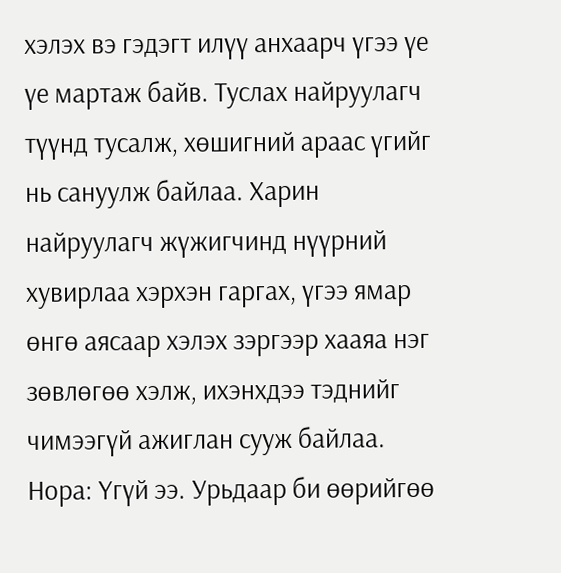хэлэх вэ гэдэгт илүү анхаарч үгээ үе үе мартаж байв. Туслах найруулагч түүнд тусалж, хөшигний араас үгийг нь сануулж байлаа. Харин найруулагч жүжигчинд нүүрний хувирлаа хэрхэн гаргах, үгээ ямар өнгө аясаар хэлэх зэргээр хааяа нэг зөвлөгөө хэлж, ихэнхдээ тэднийг чимээгүй ажиглан сууж байлаа.
Нора: Үгүй ээ. Урьдаар би өөрийгөө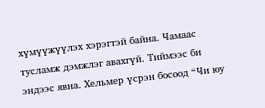хүмүүжүүлэх хэрэгтэй байна. Чамаас тусламж дэмжлэг авахгүй. Тиймээс би эндээс явна. Хельмер үсрэн босоод “Чи юу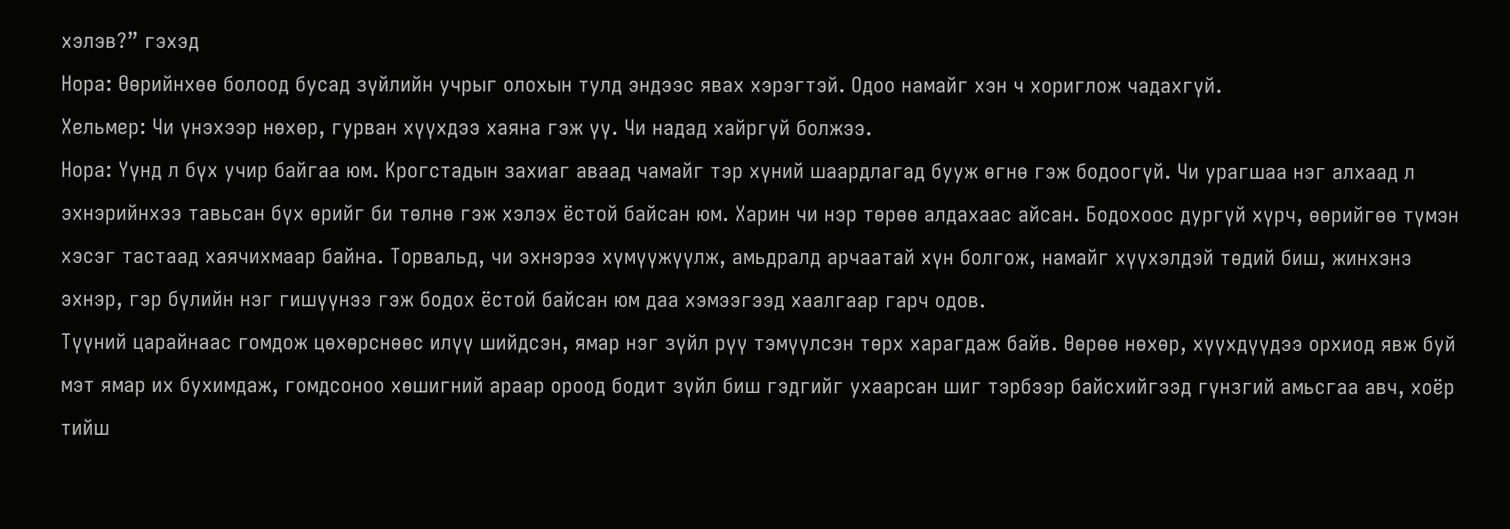хэлэв?” гэхэд
Нора: Өөрийнхөө болоод бусад зүйлийн учрыг олохын тулд эндээс явах хэрэгтэй. Одоо намайг хэн ч хориглож чадахгүй.
Хельмер: Чи үнэхээр нөхөр, гурван хүүхдээ хаяна гэж үү. Чи надад хайргүй болжээ.
Нора: Үүнд л бүх учир байгаа юм. Крогстадын захиаг аваад чамайг тэр хүний шаардлагад бууж өгнө гэж бодоогүй. Чи урагшаа нэг алхаад л эхнэрийнхээ тавьсан бүх өрийг би төлнө гэж хэлэх ёстой байсан юм. Харин чи нэр төрөө алдахаас айсан. Бодохоос дургүй хүрч, өөрийгөө түмэн хэсэг тастаад хаячихмаар байна. Торвальд, чи эхнэрээ хүмүүжүүлж, амьдралд арчаатай хүн болгож, намайг хүүхэлдэй төдий биш, жинхэнэ эхнэр, гэр бүлийн нэг гишүүнээ гэж бодох ёстой байсан юм даа хэмээгээд хаалгаар гарч одов.
Түүний царайнаас гомдож цөхөрснөөс илүү шийдсэн, ямар нэг зүйл рүү тэмүүлсэн төрх харагдаж байв. Өөрөө нөхөр, хүүхдүүдээ орхиод явж буй мэт ямар их бухимдаж, гомдсоноо хөшигний араар ороод бодит зүйл биш гэдгийг ухаарсан шиг тэрбээр байсхийгээд гүнзгий амьсгаа авч, хоёр тийш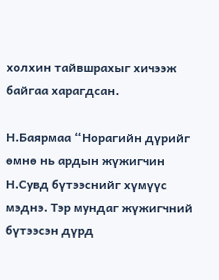холхин тайвшрахыг хичээж байгаа харагдсан.

Н.Баярмаа “Норагийн дүрийг өмнө нь ардын жүжигчин Н.Сувд бүтээснийг хүмүүс мэднэ. Тэр мундаг жүжигчний бүтээсэн дүрд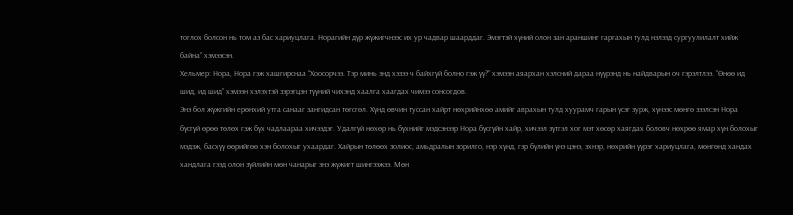тоглох болсон нь том аз бас хариуцлага. Норагийн дүр жүжигчнээс их ур чадвар шаарддаг. Эмэгтэй хүний олон зан араншинг гаргахын тулд нэлээд сургуулилалт хийж байна” хэмээсэн.
Хельмер: Нора, Нора гэж хашгирснаа “Хоосорчээ. Тэр минь энд хэзээ ч байхгүй болно гэж үү?” хэмээн аяархан хэлсний дараа нүүрэнд нь найдварын оч гэрэлтлээ. “Өнөө ид шид, ид шид” хэмээн хэлэхтэй зэрэгцэн түүний чихэнд хаалга хаагдах чимээ сонсогдов.
Энэ бол жүжгийн ерөнхий утга санааг зангидсан төгсгөл. Хүнд өвчин туссан хайрт нөхрийнхөө амийг аврахын тулд хуурамч гарын үсэг зурж, хүнээс мөнгө зээлсэн Нора бүсгүй өрөө төлөх гэж бүх чадлаараа хичээдэг. Удалгүй нөхөр нь бүхнийг мэдсэнээр Нора бүсгүйн хайр, хичээл зүтгэл хог мэт хөсөр хаягдах боловч нөхрөө ямар хүн болохыг мэдэж, басхүү өөрийгөө хэн болохыг ухаардаг. Хайрын төлөөх золиос, амьдралын зорилго, нэр хүнд, гэр бүлийн үнэ цэнэ, эхнэр, нөхрийн үүрэг хариуцлага, мөнгөнд хандах хандлага гээд олон зүйлийн мөн чанарыг энэ жүжигт шингээжээ. Мөн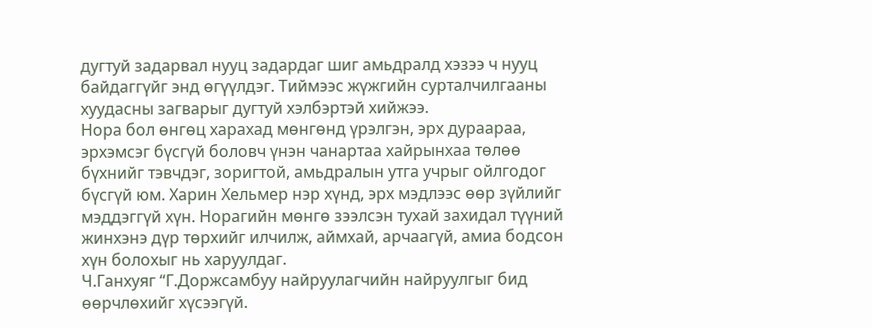дугтуй задарвал нууц задардаг шиг амьдралд хэзээ ч нууц байдаггүйг энд өгүүлдэг. Тиймээс жүжгийн сурталчилгааны хуудасны загварыг дугтуй хэлбэртэй хийжээ.
Нора бол өнгөц харахад мөнгөнд үрэлгэн, эрх дураараа, эрхэмсэг бүсгүй боловч үнэн чанартаа хайрынхаа төлөө бүхнийг тэвчдэг, зоригтой, амьдралын утга учрыг ойлгодог бүсгүй юм. Харин Хельмер нэр хүнд, эрх мэдлээс өөр зүйлийг мэддэггүй хүн. Норагийн мөнгө зээлсэн тухай захидал түүний жинхэнэ дүр төрхийг илчилж, аймхай, арчаагүй, амиа бодсон хүн болохыг нь харуулдаг.
Ч.Ганхуяг “Г.Доржсамбуу найруулагчийн найруулгыг бид өөрчлөхийг хүсээгүй.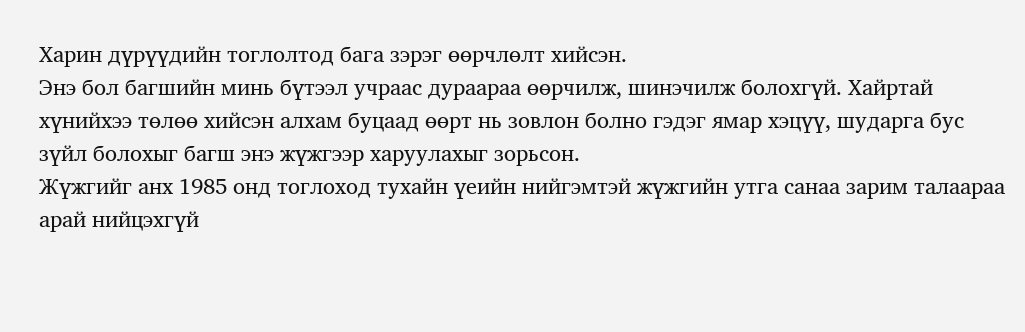Харин дүрүүдийн тоглолтод бага зэрэг өөрчлөлт хийсэн.
Энэ бол багшийн минь бүтээл учраас дураараа өөрчилж, шинэчилж болохгүй. Хайртай хүнийхээ төлөө хийсэн алхам буцаад өөрт нь зовлон болно гэдэг ямар хэцүү, шударга бус зүйл болохыг багш энэ жүжгээр харуулахыг зорьсон.
Жүжгийг анх 1985 онд тоглоход тухайн үеийн нийгэмтэй жүжгийн утга санаа зарим талаараа арай нийцэхгүй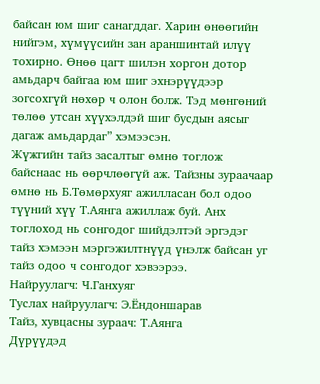байсан юм шиг санагддаг. Харин өнөөгийн нийгэм, хүмүүсийн зан араншинтай илүү тохирно. Өнөө цагт шилэн хоргон дотор амьдарч байгаа юм шиг эхнэрүүдээр зогсохгүй нөхөр ч олон болж. Тэд мөнгөний төлөө утсан хүүхэлдэй шиг бусдын аясыг дагаж амьдардаг” хэмээсэн.
Жүжгийн тайз засалтыг өмнө тоглож байснаас нь өөрчлөөгүй аж. Тайзны зураачаар өмнө нь Б.Төмөрхуяг ажилласан бол одоо түүний хүү Т.Аянга ажиллаж буй. Анх тоглоход нь сонгодог шийдэлтэй эргэдэг тайз хэмээн мэргэжилтнүүд үнэлж байсан уг тайз одоо ч сонгодог хэвээрээ.
Найруулагч: Ч.Ганхуяг
Туслах найруулагч: Э.Ёндоншарав
Тайз, хувцасны зураач: Т.Аянга
Дүрүүдэд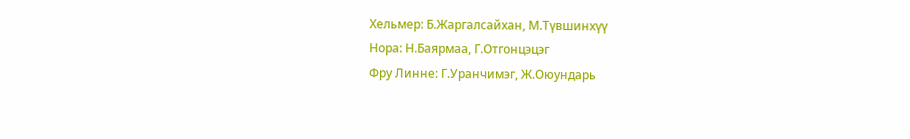Хельмер: Б.Жаргалсайхан, М.Түвшинхүү
Нора: Н.Баярмаа, Г.Отгонцэцэг
Фру Линне: Г.Уранчимэг, Ж.Оюундарь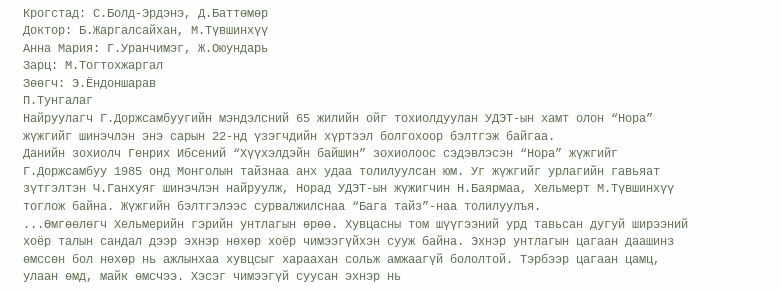Крогстад: С.Болд-Эрдэнэ, Д.Баттөмөр
Доктор: Б.Жаргалсайхан, М.Түвшинхүү
Анна Мария: Г.Уранчимэг, Ж.Оюундарь
Зарц: М.Тогтохжаргал
Зөөгч: Э.Ёндоншарав
П.Тунгалаг
Найруулагч Г.Доржсамбуугийн мэндэлсний 65 жилийн ойг тохиолдуулан УДЭТ-ын хамт олон “Нора” жүжгийг шинэчлэн энэ сарын 22-нд үзэгчдийн хүртээл болгохоор бэлтгэж байгаа.
Данийн зохиолч Генрих Ибсений “Хүүхэлдэйн байшин” зохиолоос сэдэвлэсэн “Нора” жүжгийг Г.Доржсамбуу 1985 онд Монголын тайзнаа анх удаа толилуулсан юм. Уг жүжгийг урлагийн гавьяат зүтгэлтэн Ч.Ганхуяг шинэчлэн найруулж, Норад УДЭТ-ын жүжигчин Н.Баярмаа, Хельмерт М.Түвшинхүү тоглож байна. Жүжгийн бэлтгэлээс сурвалжилснаа “Бага тайз”-наа толилуулъя.
...Өмгөөлөгч Хельмерийн гэрийн унтлагын өрөө. Хувцасны том шүүгээний урд тавьсан дугуй ширээний хоёр талын сандал дээр эхнэр нөхөр хоёр чимээгүйхэн сууж байна. Эхнэр унтлагын цагаан даашинз өмссөн бол нөхөр нь ажлынхаа хувцсыг хараахан сольж амжаагүй бололтой. Тэрбээр цагаан цамц, улаан өмд, майк өмсчээ. Хэсэг чимээгүй суусан эхнэр нь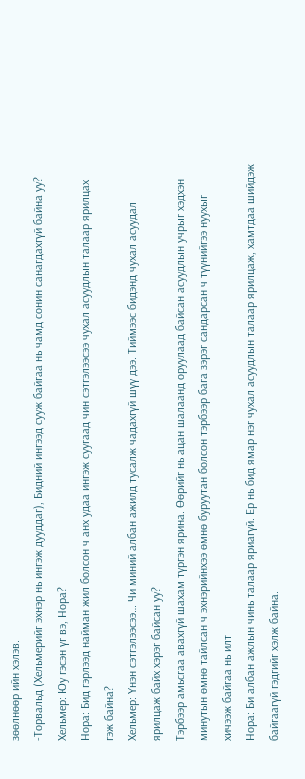зөөлнөөр ийн хэлэв.
-Торвальд (Хельмерийг эхнэр нь ингэж дууддаг), Бидний ингээд сууж байгаа нь чамд сонин санагдахгүй байна уу?
Хельмер: Юу гэсэн үг вэ, Нора?
Нора: Бид гэрлээд найман жил болсон ч анх удаа ингэж суугаад чин сэтгэлээсээ чухал асуудлын талаар ярилцах гэж байна?
Хельмер: Үнэн сэтгэлээсээ… Чи миний албан ажилд тусалж чадахгүй шүү дээ. Тиймээс бидэнд чухал асуудал ярилцаж байх хэрэг байсан уу?
Тэрбээр амьсгаа авахгүй шахам түргэн ярина. Өөрийг нь ацан шалаанд оруулаад байсан асуудлын учрыг хэдхэн минутын өмнө тайлсан ч эхнэрийнхээ өмнө буруутан болсон тэрбээр бага зэрэг сандарсан ч түүнийгээ нуухыг хичээж байгаа нь илт
Нора: Би албан ажлын чинь талаар яриагүй. Ер нь бид ямар нэг чухал асуудлын талаар ярилцаж, хамтдаа шийдэж байгаагүй гэдгийг хэлж байна.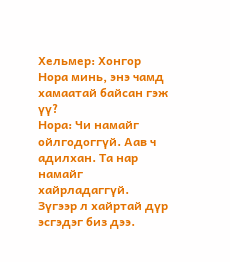Хельмер: Хонгор Нора минь, энэ чамд хамаатай байсан гэж үү?
Нора: Чи намайг ойлгодоггүй. Аав ч адилхан. Та нар намайг хайрладаггүй. Зүгээр л хайртай дүр эсгэдэг биз дээ.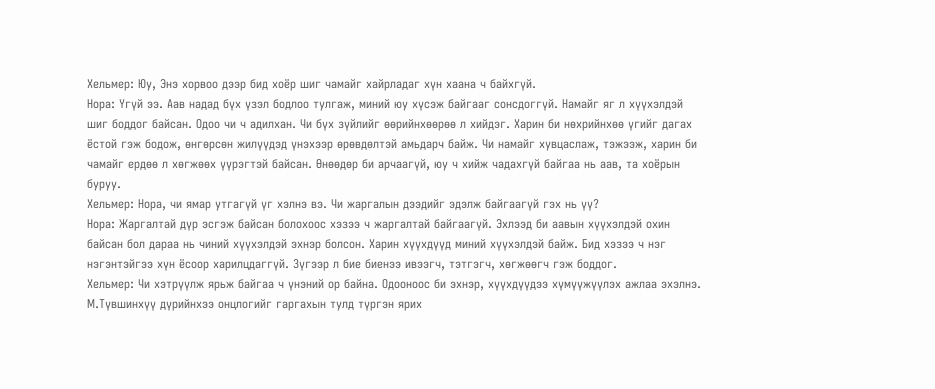Хельмер: Юу, Энэ хорвоо дээр бид хоёр шиг чамайг хайрладаг хүн хаана ч байхгүй.
Нора: Үгүй ээ. Аав надад бүх үзэл бодлоо тулгаж, миний юу хүсэж байгааг сонсдоггүй. Намайг яг л хүүхэлдэй шиг боддог байсан. Одоо чи ч адилхан. Чи бүх зүйлийг өөрийнхөөрөө л хийдэг. Харин би нөхрийнхөө үгийг дагах ёстой гэж бодож, өнгөрсөн жилүүдэд үнэхээр өрөвдөлтэй амьдарч байж. Чи намайг хувцаслаж, тэжээж, харин би чамайг ердөө л хөгжөөх үүрэгтэй байсан. Өнөөдөр би арчаагүй, юу ч хийж чадахгүй байгаа нь аав, та хоёрын буруу.
Хельмер: Нора, чи ямар утгагүй үг хэлнэ вэ. Чи жаргалын дээдийг эдэлж байгаагүй гэх нь үү?
Нора: Жаргалтай дүр эсгэж байсан болохоос хэзээ ч жаргалтай байгаагүй. Эхлээд би аавын хүүхэлдэй охин байсан бол дараа нь чиний хүүхэлдэй эхнэр болсон. Харин хүүхдүүд миний хүүхэлдэй байж. Бид хэзээ ч нэг нэгэнтэйгээ хүн ёсоор харилцдаггүй. Зүгээр л бие биенээ ивээгч, тэтгэгч, хөгжөөгч гэж боддог.
Хельмер: Чи хэтрүүлж ярьж байгаа ч үнэний ор байна. Одооноос би эхнэр, хүүхдүүдээ хүмүүжүүлэх ажлаа эхэлнэ.
М.Түвшинхүү дүрийнхээ онцлогийг гаргахын тулд түргэн ярих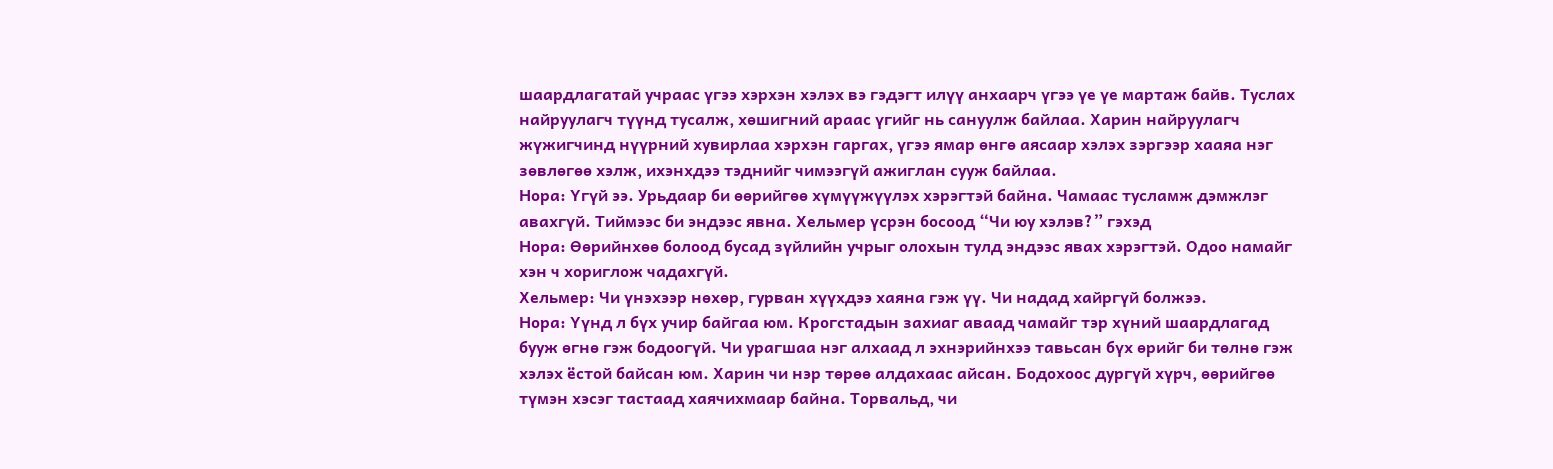шаардлагатай учраас үгээ хэрхэн хэлэх вэ гэдэгт илүү анхаарч үгээ үе үе мартаж байв. Туслах найруулагч түүнд тусалж, хөшигний араас үгийг нь сануулж байлаа. Харин найруулагч жүжигчинд нүүрний хувирлаа хэрхэн гаргах, үгээ ямар өнгө аясаар хэлэх зэргээр хааяа нэг зөвлөгөө хэлж, ихэнхдээ тэднийг чимээгүй ажиглан сууж байлаа.
Нора: Үгүй ээ. Урьдаар би өөрийгөө хүмүүжүүлэх хэрэгтэй байна. Чамаас тусламж дэмжлэг авахгүй. Тиймээс би эндээс явна. Хельмер үсрэн босоод “Чи юу хэлэв?” гэхэд
Нора: Өөрийнхөө болоод бусад зүйлийн учрыг олохын тулд эндээс явах хэрэгтэй. Одоо намайг хэн ч хориглож чадахгүй.
Хельмер: Чи үнэхээр нөхөр, гурван хүүхдээ хаяна гэж үү. Чи надад хайргүй болжээ.
Нора: Үүнд л бүх учир байгаа юм. Крогстадын захиаг аваад чамайг тэр хүний шаардлагад бууж өгнө гэж бодоогүй. Чи урагшаа нэг алхаад л эхнэрийнхээ тавьсан бүх өрийг би төлнө гэж хэлэх ёстой байсан юм. Харин чи нэр төрөө алдахаас айсан. Бодохоос дургүй хүрч, өөрийгөө түмэн хэсэг тастаад хаячихмаар байна. Торвальд, чи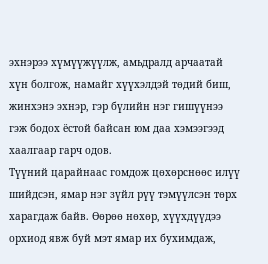эхнэрээ хүмүүжүүлж, амьдралд арчаатай хүн болгож, намайг хүүхэлдэй төдий биш, жинхэнэ эхнэр, гэр бүлийн нэг гишүүнээ гэж бодох ёстой байсан юм даа хэмээгээд хаалгаар гарч одов.
Түүний царайнаас гомдож цөхөрснөөс илүү шийдсэн, ямар нэг зүйл рүү тэмүүлсэн төрх харагдаж байв. Өөрөө нөхөр, хүүхдүүдээ орхиод явж буй мэт ямар их бухимдаж,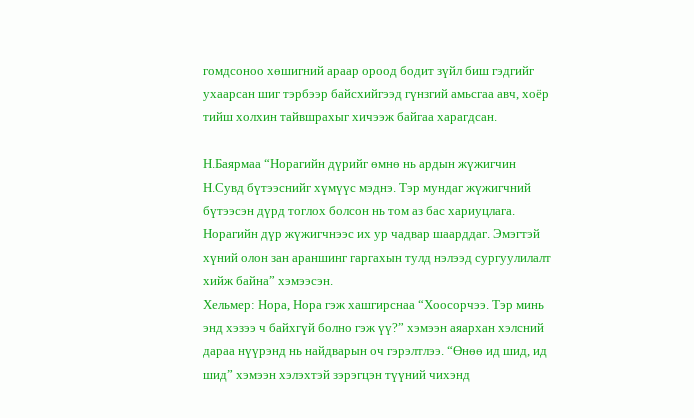гомдсоноо хөшигний араар ороод бодит зүйл биш гэдгийг ухаарсан шиг тэрбээр байсхийгээд гүнзгий амьсгаа авч, хоёр тийш холхин тайвшрахыг хичээж байгаа харагдсан.

Н.Баярмаа “Норагийн дүрийг өмнө нь ардын жүжигчин Н.Сувд бүтээснийг хүмүүс мэднэ. Тэр мундаг жүжигчний бүтээсэн дүрд тоглох болсон нь том аз бас хариуцлага. Норагийн дүр жүжигчнээс их ур чадвар шаарддаг. Эмэгтэй хүний олон зан араншинг гаргахын тулд нэлээд сургуулилалт хийж байна” хэмээсэн.
Хельмер: Нора, Нора гэж хашгирснаа “Хоосорчээ. Тэр минь энд хэзээ ч байхгүй болно гэж үү?” хэмээн аяархан хэлсний дараа нүүрэнд нь найдварын оч гэрэлтлээ. “Өнөө ид шид, ид шид” хэмээн хэлэхтэй зэрэгцэн түүний чихэнд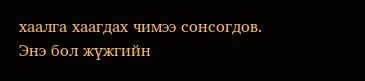хаалга хаагдах чимээ сонсогдов.
Энэ бол жүжгийн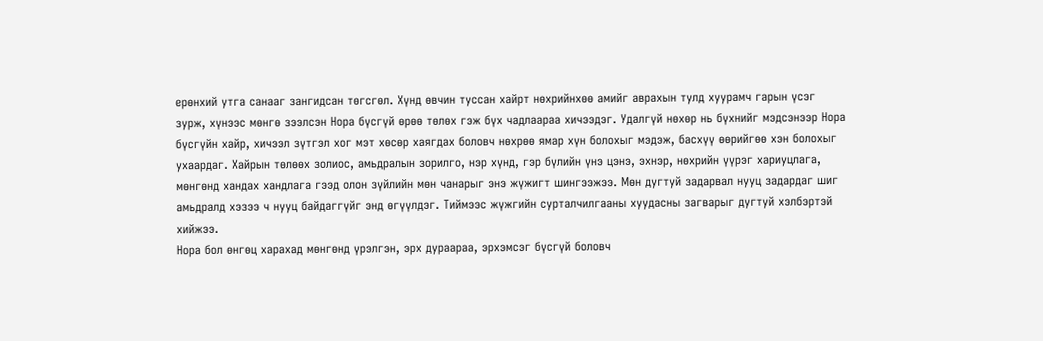ерөнхий утга санааг зангидсан төгсгөл. Хүнд өвчин туссан хайрт нөхрийнхөө амийг аврахын тулд хуурамч гарын үсэг зурж, хүнээс мөнгө зээлсэн Нора бүсгүй өрөө төлөх гэж бүх чадлаараа хичээдэг. Удалгүй нөхөр нь бүхнийг мэдсэнээр Нора бүсгүйн хайр, хичээл зүтгэл хог мэт хөсөр хаягдах боловч нөхрөө ямар хүн болохыг мэдэж, басхүү өөрийгөө хэн болохыг ухаардаг. Хайрын төлөөх золиос, амьдралын зорилго, нэр хүнд, гэр бүлийн үнэ цэнэ, эхнэр, нөхрийн үүрэг хариуцлага, мөнгөнд хандах хандлага гээд олон зүйлийн мөн чанарыг энэ жүжигт шингээжээ. Мөн дугтуй задарвал нууц задардаг шиг амьдралд хэзээ ч нууц байдаггүйг энд өгүүлдэг. Тиймээс жүжгийн сурталчилгааны хуудасны загварыг дугтуй хэлбэртэй хийжээ.
Нора бол өнгөц харахад мөнгөнд үрэлгэн, эрх дураараа, эрхэмсэг бүсгүй боловч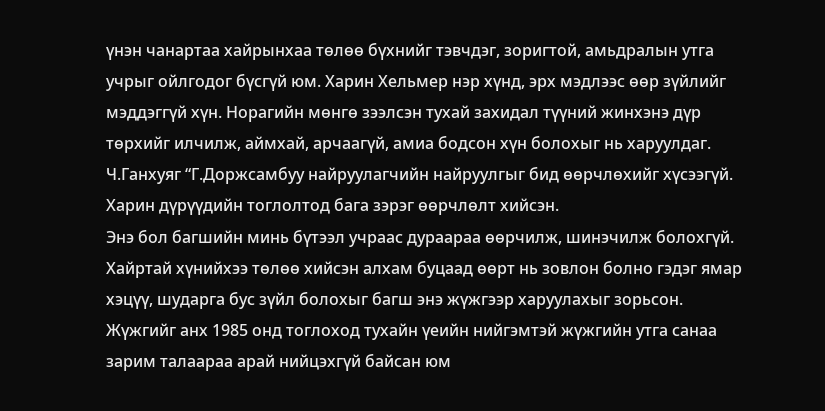үнэн чанартаа хайрынхаа төлөө бүхнийг тэвчдэг, зоригтой, амьдралын утга учрыг ойлгодог бүсгүй юм. Харин Хельмер нэр хүнд, эрх мэдлээс өөр зүйлийг мэддэггүй хүн. Норагийн мөнгө зээлсэн тухай захидал түүний жинхэнэ дүр төрхийг илчилж, аймхай, арчаагүй, амиа бодсон хүн болохыг нь харуулдаг.
Ч.Ганхуяг “Г.Доржсамбуу найруулагчийн найруулгыг бид өөрчлөхийг хүсээгүй. Харин дүрүүдийн тоглолтод бага зэрэг өөрчлөлт хийсэн.
Энэ бол багшийн минь бүтээл учраас дураараа өөрчилж, шинэчилж болохгүй. Хайртай хүнийхээ төлөө хийсэн алхам буцаад өөрт нь зовлон болно гэдэг ямар хэцүү, шударга бус зүйл болохыг багш энэ жүжгээр харуулахыг зорьсон.
Жүжгийг анх 1985 онд тоглоход тухайн үеийн нийгэмтэй жүжгийн утга санаа зарим талаараа арай нийцэхгүй байсан юм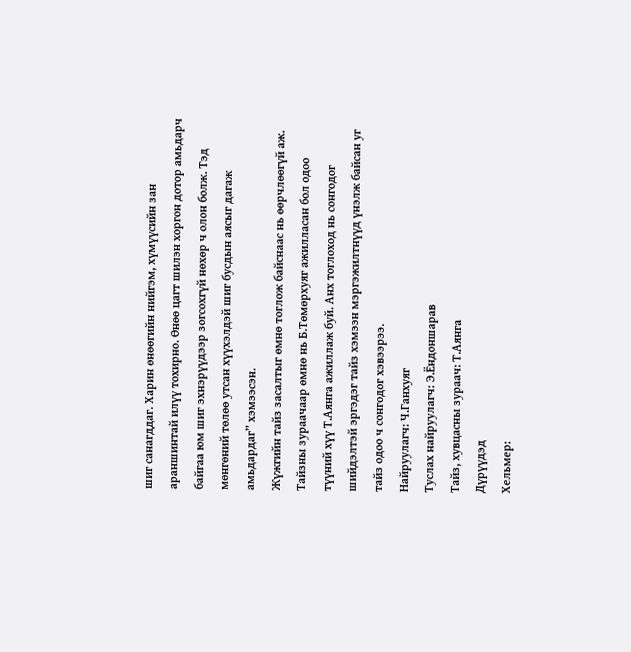шиг санагддаг. Харин өнөөгийн нийгэм, хүмүүсийн зан араншинтай илүү тохирно. Өнөө цагт шилэн хоргон дотор амьдарч байгаа юм шиг эхнэрүүдээр зогсохгүй нөхөр ч олон болж. Тэд мөнгөний төлөө утсан хүүхэлдэй шиг бусдын аясыг дагаж амьдардаг” хэмээсэн.
Жүжгийн тайз засалтыг өмнө тоглож байснаас нь өөрчлөөгүй аж. Тайзны зураачаар өмнө нь Б.Төмөрхуяг ажилласан бол одоо түүний хүү Т.Аянга ажиллаж буй. Анх тоглоход нь сонгодог шийдэлтэй эргэдэг тайз хэмээн мэргэжилтнүүд үнэлж байсан уг тайз одоо ч сонгодог хэвээрээ.
Найруулагч: Ч.Ганхуяг
Туслах найруулагч: Э.Ёндоншарав
Тайз, хувцасны зураач: Т.Аянга
Дүрүүдэд
Хельмер: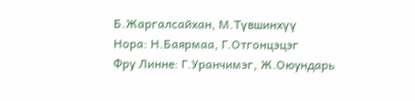Б.Жаргалсайхан, М.Түвшинхүү
Нора: Н.Баярмаа, Г.Отгонцэцэг
Фру Линне: Г.Уранчимэг, Ж.Оюундарь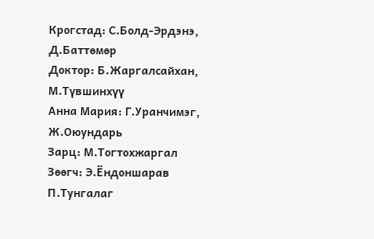Крогстад: С.Болд-Эрдэнэ, Д.Баттөмөр
Доктор: Б.Жаргалсайхан, М.Түвшинхүү
Анна Мария: Г.Уранчимэг, Ж.Оюундарь
Зарц: М.Тогтохжаргал
Зөөгч: Э.Ёндоншарав
П.Тунгалаг